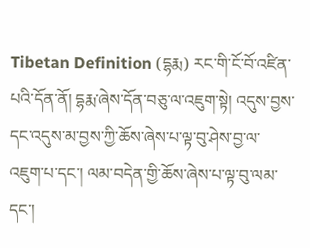Tibetan Definition (དྷརྨ) རང་གི་ངོ་བོ་འཛིན་པའི་དོན་ནོ། དྷརྨ་ཞེས་དོན་བཅུ་ལ་འཇུག་སྟེ། འདུས་བྱས་དང་འདུས་མ་བྱས་ཀྱི་ཆོས་ཞེས་པ་ལྟ་བུ་ཤེས་བྱ་ལ་འཇུག་པ་དང་། ལམ་བདེན་གྱི་ཆོས་ཞེས་པ་ལྟ་བུ་ལམ་དང་།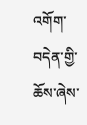འགོག་བདེན་གྱི་ཆོས་ཞེས་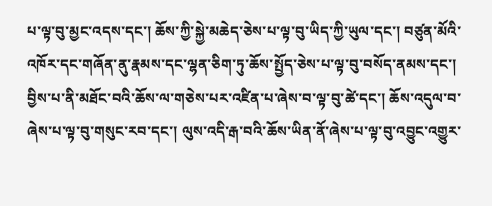པ་ལྟ་བུ་མྱང་འདས་དང་། ཆོས་ཀྱི་སྐྱེ་མཆེད་ཅེས་པ་ལྟ་བུ་ཡིད་ཀྱི་ཡུལ་དང་། བཙུན་མོའི་འཁོར་དང་གཞོན་ནུ་རྣམས་དང་ལྷན་ཅིག་ཏུ་ཆོས་སྤྱོད་ཅེས་པ་ལྟ་བུ་བསོད་ནམས་དང་། བྱིས་པ་ནི་མཐོང་བའི་ཆོས་ལ་གཅེས་པར་འཛིན་པ་ཞེས་བ་ལྟ་བུ་ཚེ་དང་། ཆོས་འདུལ་བ་ཞེས་པ་ལྟ་བུ་གསུང་རབ་དང་། ལུས་འདི་རྒ་བའི་ཆོས་ཡིན་ནོ་ཞེས་པ་ལྟ་བུ་འབྱུང་འགྱུར་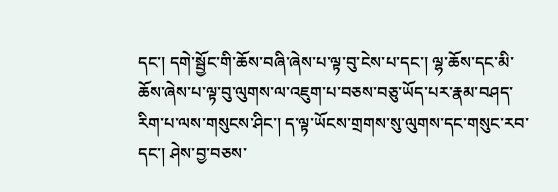དང་། དགེ་སྦྱོང་གི་ཆོས་བཞི་ཞེས་པ་ལྟ་བུ་ངེས་པ་དང་། ལྷ་ཆོས་དང་མི་ཆོས་ཞེས་པ་ལྟ་བུ་ལུགས་ལ་འཇུག་པ་བཅས་བཅུ་ཡོད་པར་རྣམ་བཤད་རིག་པ་ལས་གསུངས་ཤིང་། ད་ལྟ་ཡོངས་གྲགས་སུ་ལུགས་དང་གསུང་རབ་དང་། ཤེས་བྱ་བཅས་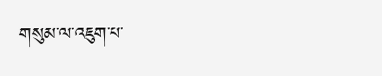གསུམ་ལ་འཇུག་པ་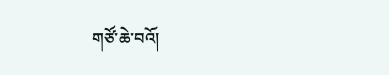གཙོ་ཆེ་བའོ།